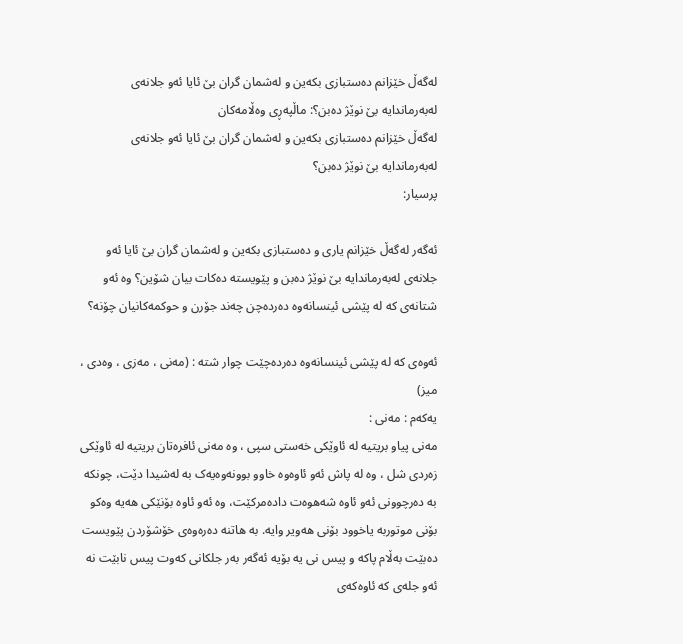لەگەڵ خێزانم دەستبازی بکەین و لەشمان گران بێ ئایا ئەو جلانەی لەبەرماندایە بێ نوێژ دەبن؟: ماڵپەڕی وەڵامەکان
لەگەڵ خێزانم دەستبازی بکەین و لەشمان گران بێ ئایا ئەو جلانەی لەبەرماندایە بێ نوێژ دەبن؟
پرسیار:

ئەگەر لەگەڵ خێزانم یارى و دەستبازی بکەین و لەشمان گران بێ ئایا ئەو جلانەی لەبەرماندایە بێ نوێژ دەبن و پێویستە دەکات بیان شۆین؟ وە ئەو شتانەى کە لە پێشى ئینسانەوە دەردەچن چەند جۆرن و حوکمەکانیان چۆنە؟

ئەوەى کە لە پێشى ئینسانەوە دەردەچێت چوار شتە : (مەنى ، مەزی ، وەدی ، میز)
یەکەم : مەنى :
مەنی پیاو بریتیە لە ئاوێکی خەستی سپی ، وە مەنی ئافرەتان بریتیە لە ئاوێکی زەردی شل ، وە لە پاش ئەو ئاوەوە خاوو بوونەوەیەک بە لەشیدا دێت، چونکە بە دەرچوونی ئەو ئاوە شەهوەت دادەمرکێت، وە ئەو ئاوە بۆنێکی هەیە وەکو بۆنی موتوربە یاخوود بۆنی هەویر وایە. بە هاتنە دەرەوەی خۆشۆردن پێویست دەبێت بەڵام پاكە و پیس نى یە بۆیە ئەگەر بەر جلكانی كەوت پیس نابێت نە ئەو جلەی كە ئاوەكەی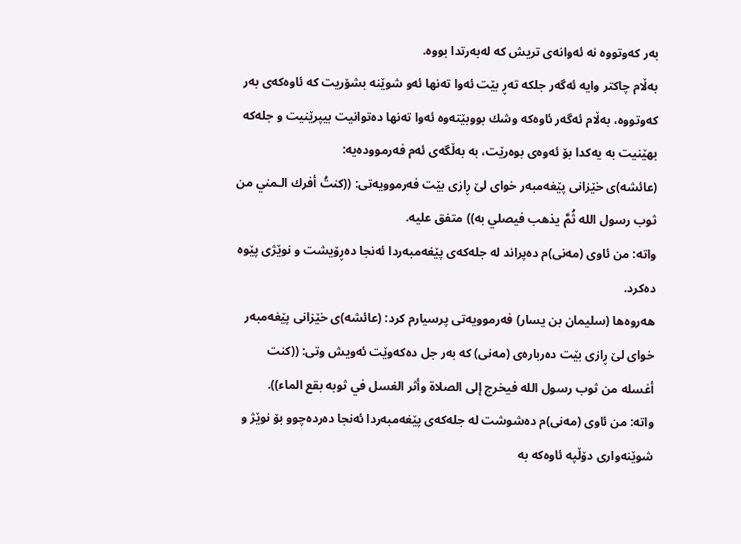بەر كەوتووە نە ئەوانەی تریش كە لەبەرتدا بووە.
بەڵام چاكتر وایە ئەگەر جلكە تەڕ بێت ئەوا تەنها ئەو شوێنە بشۆریت كە ئاوەكەی بەر كەوتووە، بەڵام ئەگەر ئاوەكە وشك بووبێتەوە ئەوا تەنها دەتوانیت بیپرێنیت و جلەكە بهێنیت بە یەكدا بۆ ئەوەی بوەرێت، بە بەڵگەی ئەم فەرموودەیە:
(عائشە)ی خێزانی پێغەمبەر خوای لێ ڕازی بێت فەرموویەتی: ((كنتُ أفرك الـمني من ثوب رسول الله ثُمَّ يذهب فيصلي به)) متفق عليه.
واتە: من ئاوی (مەنی)م دەپراند لە جلەكەی پێغەمبەردا ئەنجا دەڕۆیشت و نوێژی پێوە دەكرد.
هەروەها (سلیمان بن یسار) فەرموویەتی پرسیارم كرد: (عائشە)ی خێزانی پێغەمبەر خوای لێ ڕازی بێت دەربارەی (مەنی) كە بەر جل دەكەوێت ئەویش وتی: ((كنت أغسله من ثوب رسول الله فيخرج إلى الصلاة وأثر الغسل في ثوبه بقع الماء)).
واتە: من ئاوی (مەنی)م دەشوشت لە جلەكەی پێغەمبەردا ئەنجا دەردەچوو بۆ نوێژ و شوێنەواری دۆڵپە ئاوەكە بە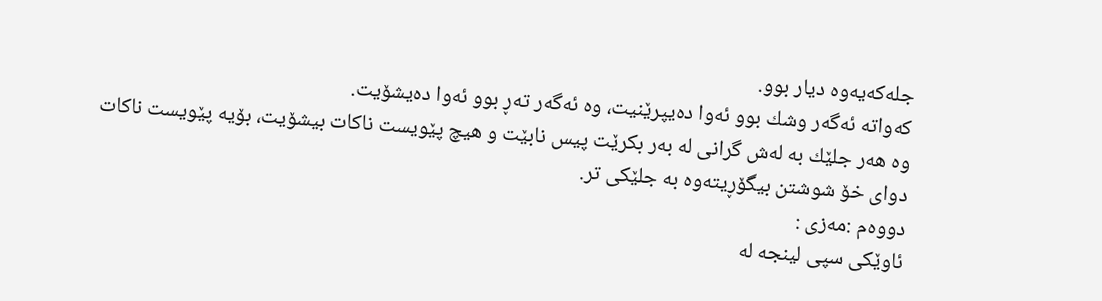جلەكەیەوە دیار بوو.
كەواتە ئەگەر وشك بوو ئەوا دەیپرێنیت، وە ئەگەر تەڕ بوو ئەوا دەیشۆیت.
وە هەر جلێك بە لەش گرانی لە بەر بكرێت پیس نابێت و هیچ پێویست ناكات بیشۆیت، بۆیە پێویست ناكات دوای خۆ شوشتن بیگۆڕیتەوە بە جلێكی تر.
دووەم :مەزی :
ئاوێكى سپى لینجە لە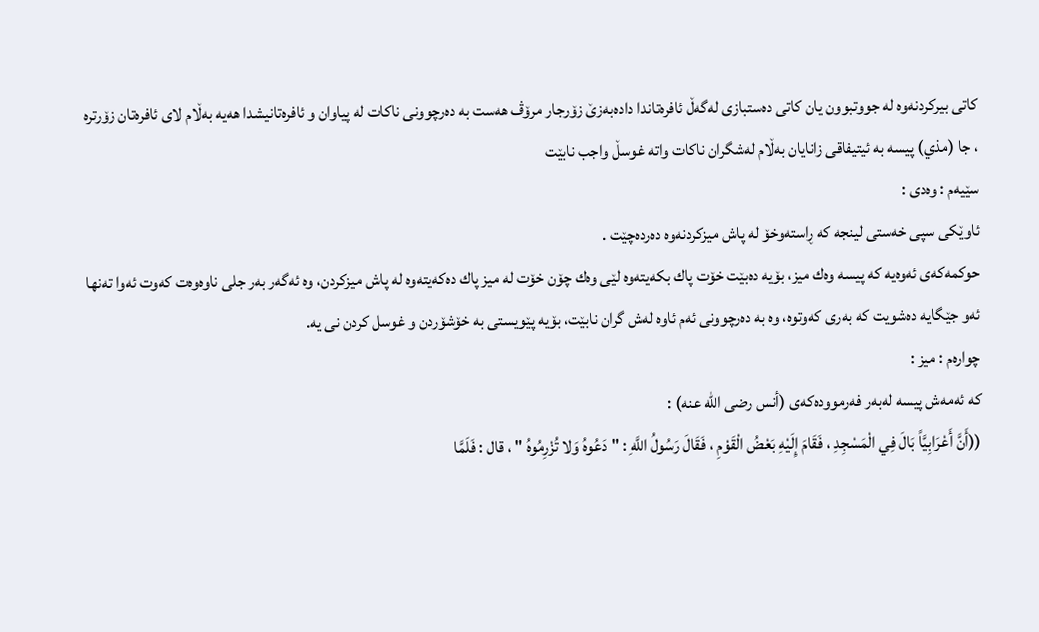كاتى بیركردنەوە لە جووتبوون یان كاتى دەستبازى لەگەڵ ئافرەتاندا دادەبەزێ زۆرجار مرۆڤ هەست بە دەرچوونى ناكات لە پیاوان و ئافرەتانیشدا هەیە بەڵام لاى ئافرەتان زۆرترە ، جا (مذي) پیسە بە ئیتیفاقى زانایان بەڵام لەشگران ناكات واتە غوسڵ واجب نابێت
سێیەم : وەدی :
ئاوێكی سپی خەستی لینجە كە ڕاستەوخۆ لە پاش میزكردنەوە دەردەچێت .
حوكمەكەی ئەوەیە كە پیسە وەك میز، بۆیە دەبێت خۆت پاك بكەیتەوە لێی وەك چۆن خۆت لە میز پاك دەكەیتەوە لە پاش میزكردن، وە ئەگەر بەر جلی ناوەوەت كەوت ئەوا تەنها ئەو جێگایە دەشویت كە بەری كەوتوە، وە بە دەرچوونی ئەم ئاوە لەش گران نابێت، بۆیە پێویستی بە خۆشۆردن و غوسل كردن نى یە.
چوارەم : میز :
کە ئەمەش پیسە لەبەر فەرموودەكەی (أنس رضی الله عنە) :
((أَنَّ أَعْرَابِيَّاً بَالَ فِي الْمَسْجِدِ ، فَقَامَ إِلَيْهِ بَعْضُ الْقَوْمِ ، فَقَالَ رَسُولُ اللَّهِ : "دَعُوهُ وَلا تُزْرِمُوهُ " ، قال : فَلَمَّا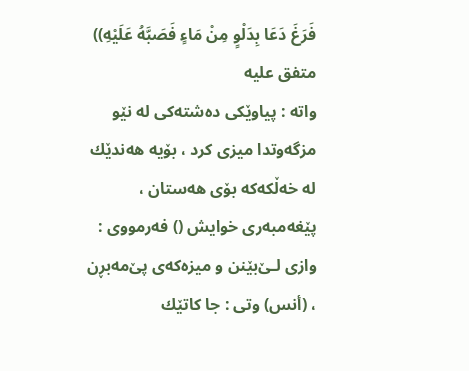فَرَغَ دَعَا بِدَلْوٍ مِنْ مَاءٍ فَصَبَّهُ عَلَيْهِ)) متفق عليه
واتە : پیاوێكی دەشتەكی لە نێو مزگەوتدا میزی كرد ، بۆیە هەندێك لە خەڵكەكە بۆی هەستان ، پێغەمبەری خوایش () فەرمووی : وازی لـێ‌بێنن و میزەكەی پێ‌مەبڕن ، (أنس) وتی : جا كاتێك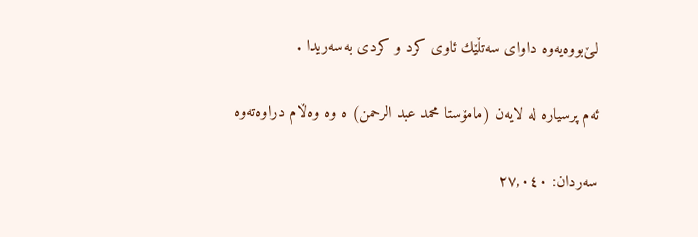لـێ‌بووەیەوە داوای سەتڵێك ئاوی كرد و كردی بەسەریدا .

ئەم پرسیارە لە لایەن (مامۆستا محمد عبد الرحمن) ە وە وەڵام دراوەتەوە

سەردان: ٢٧,٠٤٠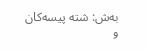بەش: شتە پیسەکان و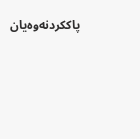پاککردنەوەیان